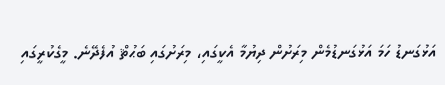އަޅުގަނޑު ހަމަ އަޅުގަނޑުމެން މިރަށުން ދިޔުމާ އެކީގައި، މިރަށުގައި ބަޙުޘް އުފެދޭނެ. މީގެކުރީގައި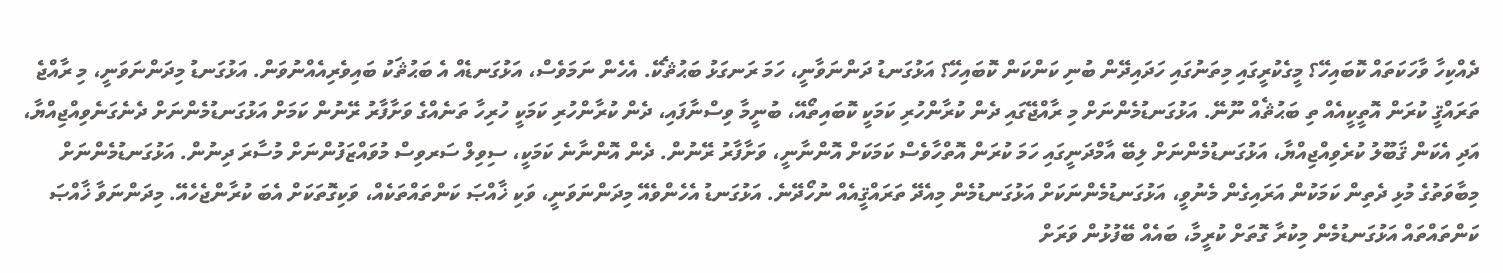ދެއްކިހާ ވާހަކަތައް ކޮބައިހޭ؟ މީގެކުރީގައި މިތަނުގައި ހަދައިދޭން ބުނި ކަންކަން ކޮބައިހޭ؟ އަޅުގަނޑު ދަންނަވާނީ، ހަމަ ރަނގަޅު ބަޙުޘެކޭ. އެހެން ނަމަވެސް، އަޅުގަނޑެއް އެ ބަޙުޘަކު ބައިވެރިއެއްނުވަން. އަޅުގަނޑު މިދަންނަވަނީ، މި ރާއްޖެ ތަރައްޤީ ކުރަން އޮތީކީއެއް ތި ބަޙުޘެއް ނޫނޭ. އަޅުގަނޑުމެންނަށް މި ރާއްޖޭގައި ދެން ކުރާންހުރި ކަމަކީ ކޮބައިތޯއޭ، ބުނީމާ ވިސްނާފައި، ދެން ކުރާންހުރި ކަމަކީ ހުރިހާ ތަނެއްގެ ވަށާފާރު ރޭނުން ކަމަށް އަޅުގަނޑުމެންނަށް ދެނެގަނެވިއްޖިއްޔާ، އަދި އެކަން ޤަބޫލު ކުރެވިއްޖިއްޔާ، އަޅުގަނޑުމެންނަށް ލިބޭ އާމްދަނީގައި ހަމަ ކުރަން އޮތްހާވެސް ކަމަކަށް އޮންނާނީ، ވަށާފާރު ރޭނުން. ދެން އޮންނާނެ ކަމަކީ، ސިވިލް ސަރވިސް މުވައްޒަފުންނަށް މުސާރަ ދިނުން. އަޅުގަނޑުމެންނަށް މިބާވަތުގެ މުޅި ދެތިން ކަމަކުން އަރައިގެން މެނުވީ، އަޅުގަނޑުމެންނަކަށް އަޅުގަނޑުމެން މިއެދޭ ތަރައްޤީއެއް ނުހޯދޭނެ. އަޅުގަނޑު އެހެންވެއޭ މިދަންނަވަނީ، ވަކި ޚާއްޞަ ކަންތައްތަކެއް، ވަކިގޮތަކަށް އެބަ ކުރާންޖެހެއޭ. މިދަންނަވާ ޚާއްޞަ ކަންތައްތައް އަޅުގަނޑުމެން މިކުރާ ގޮތަށް ކުރީމާ، ބައެއް ބޭފުޅުން ވަރަށް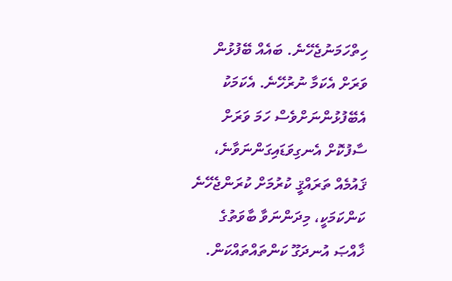ހިތްހަމަނުޖެހޭނެ. ބައެއް ބޭފުޅުން ވަރަށް އެކަމާ ނުރުހޭނެ. އެކަމަކު އެބޭފުޅުންނަށްވެސް ހަމަ ވަރަށް ސާފުކޮށް އެނގިވަޑައިގަންނަވާނެ، ޤައުމެއް ތަރައްޤީ ކުރުމަށް ކުރަންޖެހޭނެ ކަންކަމަކީ، މިދަންނަވާ ބާވަތުގެ ޚާއްޞަ އުނދަގޫ ކަންތައްތައްކަން.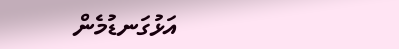އަޅުގަނޑުމެން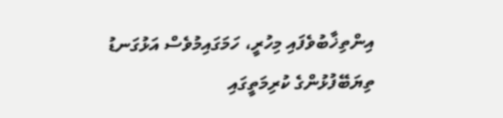އިންތިޚާބުވެފައި މިހުރީ، ހަމަގައިމުވެސް އަޅުގަނޑު ތިޔަބޭފުޅުންގެ ކުރިމަތީގައި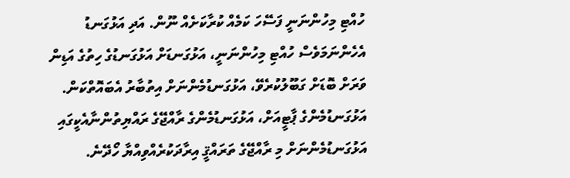ހުއްޓި މިހުންނަނީ ފަސޭހަ ކަމެއް ކުރާކަށެއް ނޫން. އަދި އަޅުގަނޑު އެހެންނަމަވެސް ހުއްޓި މިހުންނަނީ، އަޅުގަނޑަށް އަޅުގަނޑުގެ ހިތުގެ އަޑިން ވަރަށް ބޮޑަށް ގަބޫލުކުރެވޭ، އަޅުގަނޑުމެންނަށް އިތުބާރު އެބައޮތްކަން. އަޅުގަނޑުމެންގެ ޕާޓީއަށް، އަޅުގަނޑުމެންގެ ރާއްޖޭގެ ރައްޔިތުންނާއެކީގައި އަޅުގަނޑުމެންނަށް މި ރާއްޖޭގެ ތަރައްޤީ އިރާދަކުރެއްވިއްޔާ ހޯދޭނެ.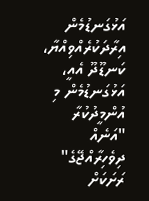އަޅުގަނޑުމެން އިރާދަކުރެއްވިއްޔާ، ކަނޑޫދޫ އެއީ، އަޅުގަނޑުމެން މި އުންމީދުކުރާ "އަނެއް ދިވެހިރާއްޖޭގެ" ރަށަކަށް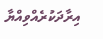އިރާދަކުރެއްވިއްޔާ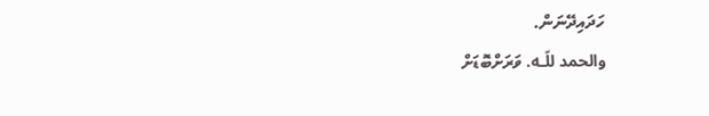ހަދައިދޭނަން.
والحمد للّـه. ވަރަށްބޮޑަށް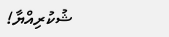ޝުކުރިއްޔާ!